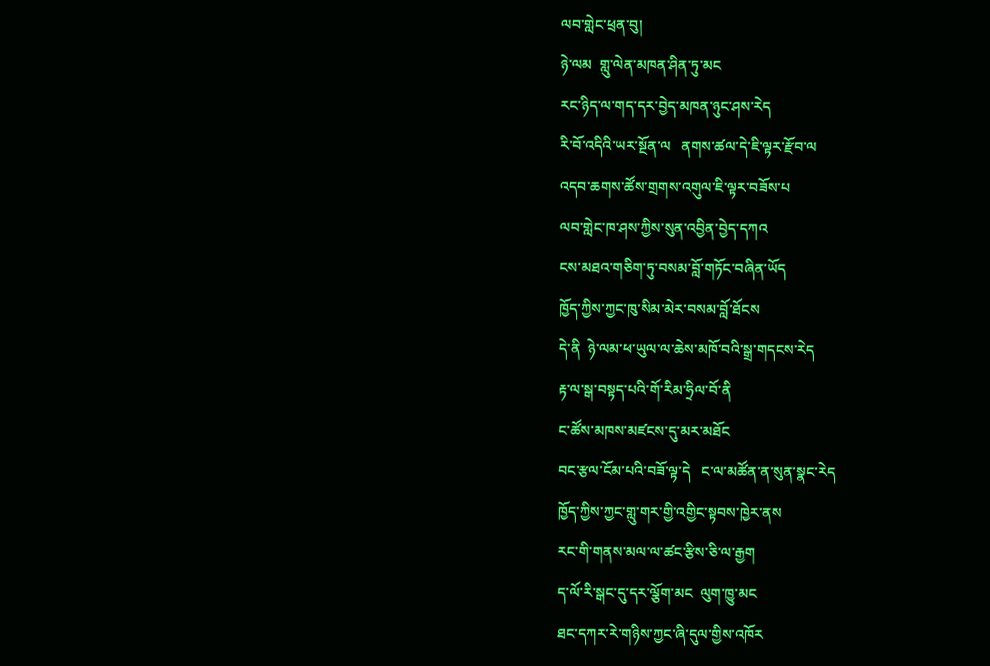ལབ་གླེང་ཕྲན་བུ།
ཉེ་ལམ  གླུ་ལེན་མཁན་ཤིན་ཏུ་མང
རང་ཉིད་ལ་གད་དར་བྱེད་མཁན་ཉུང་ཤས་རེད
རི་བོ་འདིའི་ཡར་སྔོན་ལ   ནགས་ཚལ་དེ་ཇི་ལྟར་རྫོབ་ལ
འདབ་ཆགས་ཚོས་གྲགས་འགུལ་ཇི་ལྟར་བཟོས་པ
ལབ་གླེང་ཁ་ཤས་ཀྱིས་སུན་འབྱིན་བྱེད་དཀའ
ངས་མཐའ་གཅིག་ཏུ་བསམ་བློ་གཏོང་བཞིན་ཡོད
ཁྱོད་ཀྱིས་ཀྱང་ཁུ་སིམ་མེར་བསམ་བློ་ཐོངས
དེ་ནི  ཉེ་ལམ་ཕ་ཡུལ་ལ་ཆེས་མཁོ་བའི་སྒྲ་གདངས་རེད
རྟ་ལ་སྒ་བསྟད་པའི་གོ་རིམ་ཧྲིལ་བོ་ནི
ང་ཚོས་མཁས་མཛངས་དུ་མར་མཐོང
བང་རྩལ་ངོམ་པའི་བཟོ་ལྟ་དེ   ང་ལ་མཚོན་ན་སུན་སྣང་རེད
ཁྱོད་ཀྱིས་ཀྱང་གླུ་གར་གྱི་འགྱིང་སྟབས་ཁྱེར་ནས
རང་གི་གནས་མལ་ལ་ཚང་རྩིས་ཅི་ལ་རྒྱག
ད་ལོ་རི་སྒང་དུ་དར་ལྕོག་མང  ལུག་ཁྱུ་མང
ཐང་དཀར་རེ་གཉིས་ཀྱང་ཞི་དུལ་གྱིས་འཁོར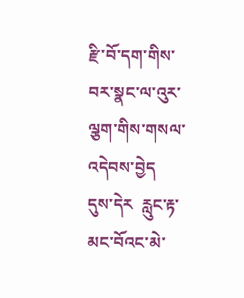རྫི་བོ་དག་གིས་བར་སྣང་ལ་འུར་ལྕག་གིས་གསལ་འདེབས་བྱེད
དུས་དེར  རླུང་རྟ་མང་བོའང་མེ་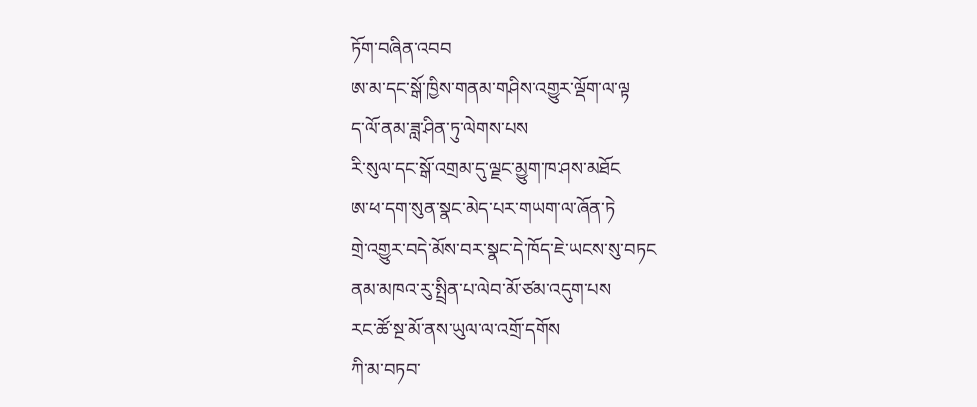ཏོག་བཞིན་འབབ
ཨ་མ་དང་སྒོ་ཁྱིས་གནམ་གཤིས་འགྱུར་ལྡོག་ལ་ལྟ
ད་ལོ་ནམ་ཟླ་ཤིན་ཏུ་ལེགས་པས
རི་སུལ་དང་སྒོ་འགྲམ་དུ་ལྗང་མྱུག་ཁ་ཤས་མཐོང
ཨ་ཕ་དག་སུན་སྣང་མེད་པར་གཡག་ལ་ཞོན་ཏེ
གྲེ་འགྱུར་བདེ་མོས་བར་སྣང་དེ་ཁོད་ཇེ་ཡངས་སུ་བཏང
ནམ་མཁའ་རུ་སྤྲིན་པ་ལེབ་མོ་ཙམ་འདུག་པས
རང་ཚོ་སྔ་མོ་ནས་ཡུལ་ལ་འགྲོ་དགོས
ཀི་མ་བཏབ་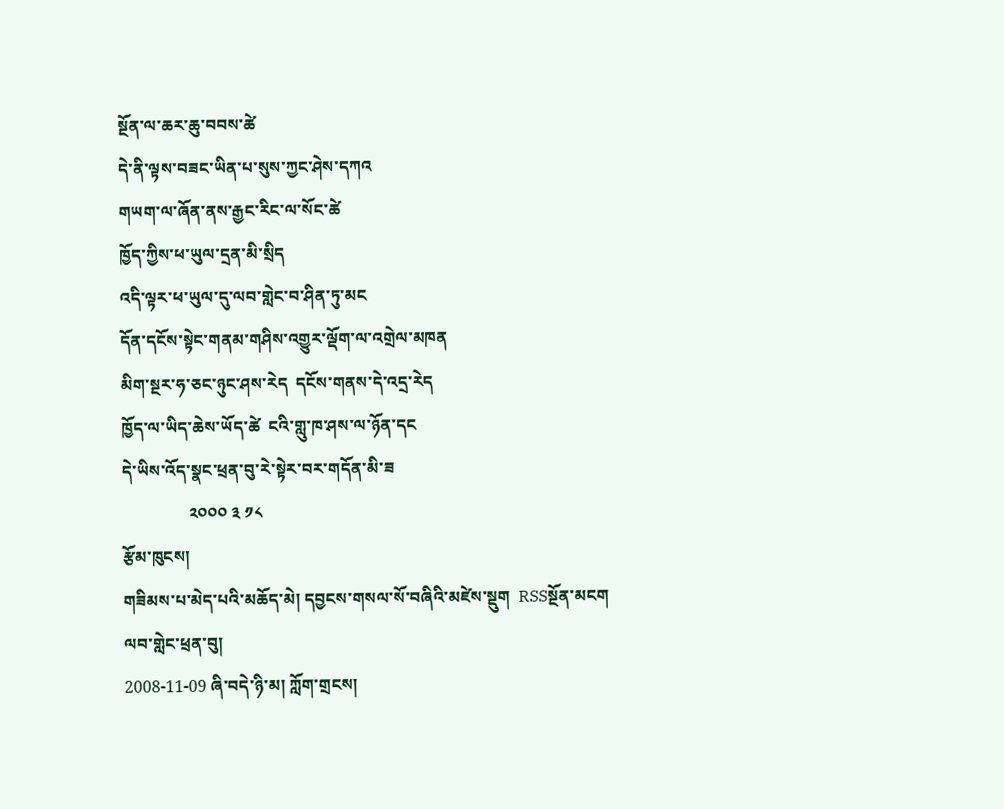སྔོན་ལ་ཆར་ཆུ་བབས་ཚེ
དེ་ནི་ལྟས་བཟང་ཡིན་པ་སུས་ཀྱང་ཤེས་དཀའ
གཡག་ལ་ཞོན་ནས་རྒྱང་རིང་ལ་སོང་ཚེ
ཁྱོད་ཀྱིས་ཕ་ཡུལ་དྲན་མི་སྲིད
འདི་ལྟར་ཕ་ཡུལ་དུ་ལབ་གླེང་བ་ཤིན་ཏུ་མང
དོན་དངོས་སྟེང་གནམ་གཤིས་འགྱུར་ལྡོག་ལ་འགྲེལ་མཁན
མིག་སྔར་ཧ་ཅང་ཉུང་ཤས་རེད  དངོས་གནས་དེ་འདྲ་རེད
ཁྱོད་ལ་ཡིད་ཆེས་ཡོད་ཚེ  ངའི་གླུ་ཁ་ཤས་ལ་ཉོན་དང
དེ་ཡིས་འོད་སྣང་ཕྲན་བུ་རེ་སྟེར་བར་གདོན་མི་ཟ
                ༢༠༠༠ ༣ ༡༨
རྩོམ་ཁུངས།
གཟིམས་པ་མེད་པའི་མཆོད་མེ། དབྱངས་གསལ་སོ་བཞིའི་མཛེས་སྡུག  RSSསྔོན་མངག
ལབ་གླེང་ཕྲན་བུ།
2008-11-09 ཞི་བདེ་ཉི་མ། ཀློག་གྲངས།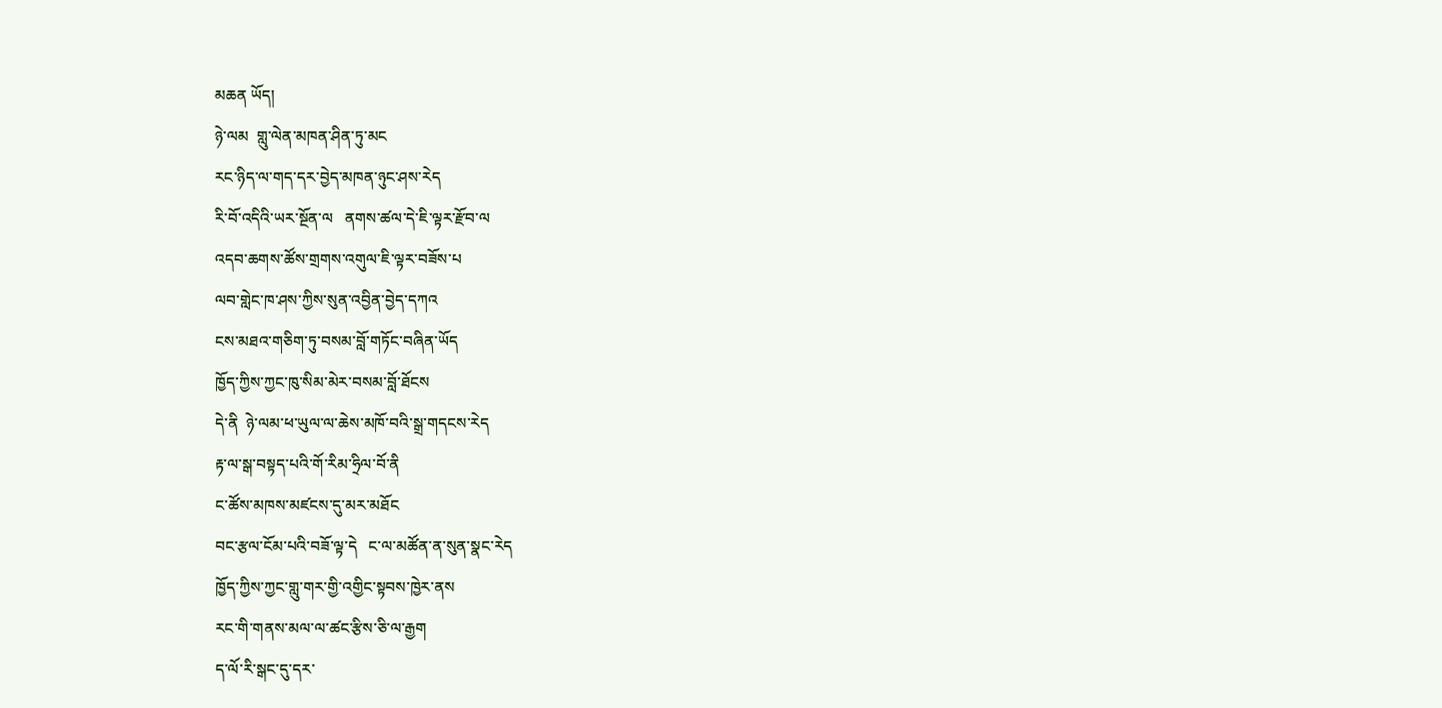མཆན ཡོད།
ཉེ་ལམ  གླུ་ལེན་མཁན་ཤིན་ཏུ་མང
རང་ཉིད་ལ་གད་དར་བྱེད་མཁན་ཉུང་ཤས་རེད
རི་བོ་འདིའི་ཡར་སྔོན་ལ   ནགས་ཚལ་དེ་ཇི་ལྟར་རྫོབ་ལ
འདབ་ཆགས་ཚོས་གྲགས་འགུལ་ཇི་ལྟར་བཟོས་པ
ལབ་གླེང་ཁ་ཤས་ཀྱིས་སུན་འབྱིན་བྱེད་དཀའ
ངས་མཐའ་གཅིག་ཏུ་བསམ་བློ་གཏོང་བཞིན་ཡོད
ཁྱོད་ཀྱིས་ཀྱང་ཁུ་སིམ་མེར་བསམ་བློ་ཐོངས
དེ་ནི  ཉེ་ལམ་ཕ་ཡུལ་ལ་ཆེས་མཁོ་བའི་སྒྲ་གདངས་རེད
རྟ་ལ་སྒ་བསྟད་པའི་གོ་རིམ་ཧྲིལ་བོ་ནི
ང་ཚོས་མཁས་མཛངས་དུ་མར་མཐོང
བང་རྩལ་ངོམ་པའི་བཟོ་ལྟ་དེ   ང་ལ་མཚོན་ན་སུན་སྣང་རེད
ཁྱོད་ཀྱིས་ཀྱང་གླུ་གར་གྱི་འགྱིང་སྟབས་ཁྱེར་ནས
རང་གི་གནས་མལ་ལ་ཚང་རྩིས་ཅི་ལ་རྒྱག
ད་ལོ་རི་སྒང་དུ་དར་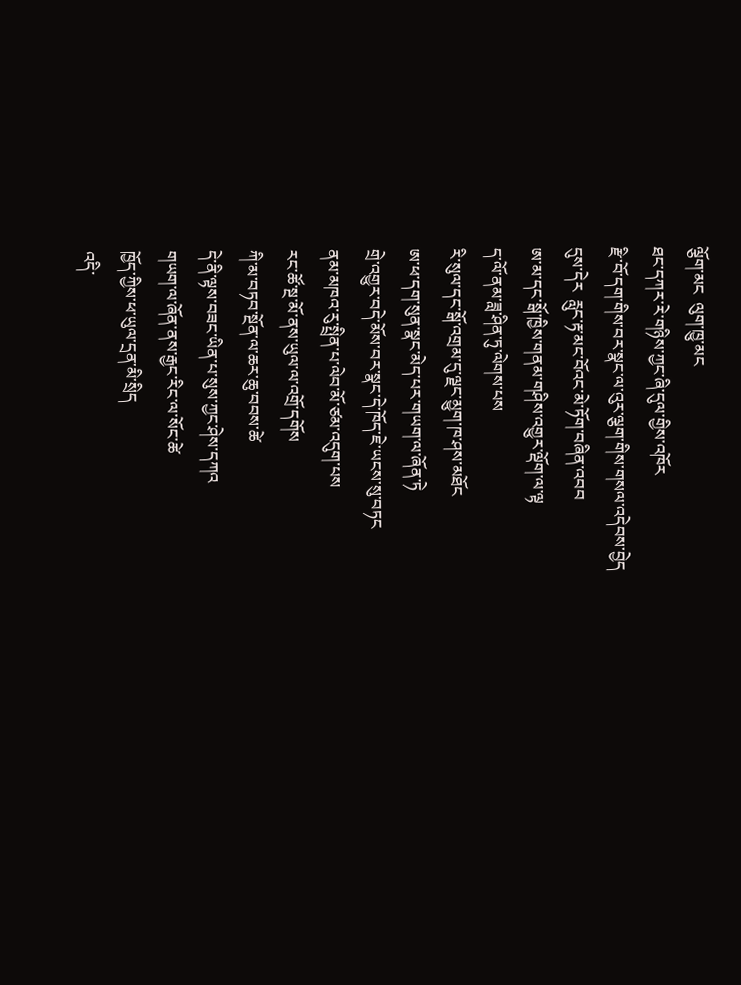ལྕོག་མང  ལུག་ཁྱུ་མང
ཐང་དཀར་རེ་གཉིས་ཀྱང་ཞི་དུལ་གྱིས་འཁོར
རྫི་བོ་དག་གིས་བར་སྣང་ལ་འུར་ལྕག་གིས་གསལ་འདེབས་བྱེད
དུས་དེར  རླུང་རྟ་མང་བོའང་མེ་ཏོག་བཞིན་འབབ
ཨ་མ་དང་སྒོ་ཁྱིས་གནམ་གཤིས་འགྱུར་ལྡོག་ལ་ལྟ
ད་ལོ་ནམ་ཟླ་ཤིན་ཏུ་ལེགས་པས
རི་སུལ་དང་སྒོ་འགྲམ་དུ་ལྗང་མྱུག་ཁ་ཤས་མཐོང
ཨ་ཕ་དག་སུན་སྣང་མེད་པར་གཡག་ལ་ཞོན་ཏེ
གྲེ་འགྱུར་བདེ་མོས་བར་སྣང་དེ་ཁོད་ཇེ་ཡངས་སུ་བཏང
ནམ་མཁའ་རུ་སྤྲིན་པ་ལེབ་མོ་ཙམ་འདུག་པས
རང་ཚོ་སྔ་མོ་ནས་ཡུལ་ལ་འགྲོ་དགོས
ཀི་མ་བཏབ་སྔོན་ལ་ཆར་ཆུ་བབས་ཚེ
དེ་ནི་ལྟས་བཟང་ཡིན་པ་སུས་ཀྱང་ཤེས་དཀའ
གཡག་ལ་ཞོན་ནས་རྒྱང་རིང་ལ་སོང་ཚེ
ཁྱོད་ཀྱིས་ཕ་ཡུལ་དྲན་མི་སྲིད
འདི་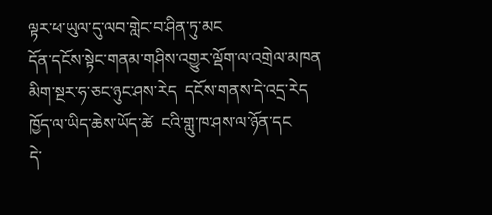ལྟར་ཕ་ཡུལ་དུ་ལབ་གླེང་བ་ཤིན་ཏུ་མང
དོན་དངོས་སྟེང་གནམ་གཤིས་འགྱུར་ལྡོག་ལ་འགྲེལ་མཁན
མིག་སྔར་ཧ་ཅང་ཉུང་ཤས་རེད  དངོས་གནས་དེ་འདྲ་རེད
ཁྱོད་ལ་ཡིད་ཆེས་ཡོད་ཚེ  ངའི་གླུ་ཁ་ཤས་ལ་ཉོན་དང
དེ་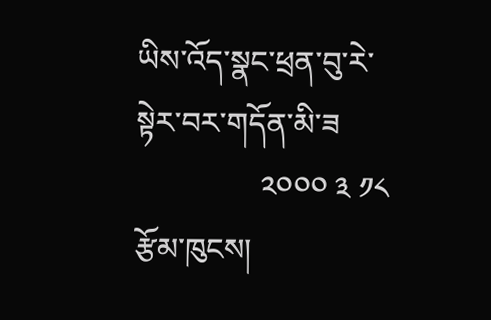ཡིས་འོད་སྣང་ཕྲན་བུ་རེ་སྟེར་བར་གདོན་མི་ཟ
                ༢༠༠༠ ༣ ༡༨
རྩོམ་ཁུངས།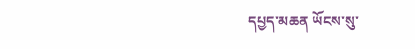དཔྱད་མཆན ཡོངས་སུ་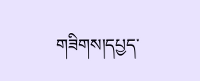གཟིགས།དཔྱད་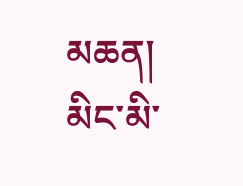མཆན།
མིང་མི་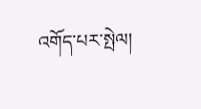འགོད་པར་སྤེལ།